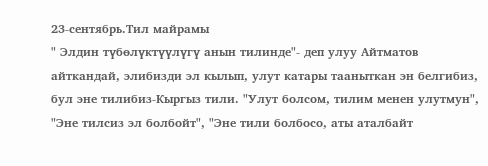23-сентябрь.Тил майрамы
" Элдин түбөлүктүүлүгү анын тилинде"- деп улуу Айтматов айткандай, элибизди эл кылып, улут катары тааныткан эн белгибиз, бул эне тилибиз-Кыргыз тили. "Улут болсом, тилим менен улутмун", "Эне тилсиз эл болбойт", "Эне тили болбосо, аты аталбайт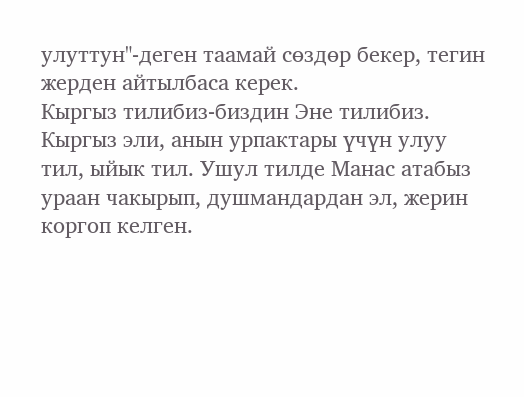улуттун"-деген таамай сөздөр бекер, тегин жерден айтылбаса керек.
Кыргыз тилибиз-биздин Эне тилибиз. Кыргыз эли, анын урпактары үчүн улуу тил, ыйык тил. Ушул тилде Манас атабыз ураан чакырып, душмандардан эл, жерин коргоп келген.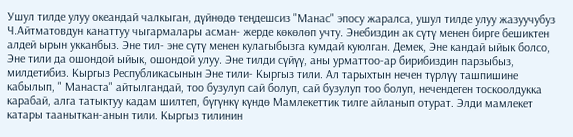Ушул тилде улуу океандай чалкыган, дүйнөдө теңдешсиз "Манас" эпосу жаралса, ушул тилде улуу жазуучубуз Ч.Айтматовдун канаттуу чыгармалары асман- жерде көкөлөп учту. Энебиздин ак сүтү менен бирге бешиктен алдей ырын укканбыз. Эне тил- эне сүтү менен кулагыбызга кумдай куюлган. Демек, Эне кандай ыйык болсо, Эне тили да ошондой ыйык, ошондой улуу. Эне тилди сүйүү, аны урматтоо-ар бирибиздин парзыбыз, милдетибиз. Кыргыз Республикасынын Эне тили- Кыргыз тили. Ал тарыхтын нечен түрлүү ташпишине кабылып, " Манаста" айтылгандай, тоо бузулуп сай болуп, сай бузулуп тоо болуп, нечендеген тоскоолдукка карабай, алга татыктуу кадам шилтеп, бүгүнкү күндө Мамлекеттик тилге айланып отурат. Элди мамлекет катары тааныткан-анын тили. Кыргыз тилинин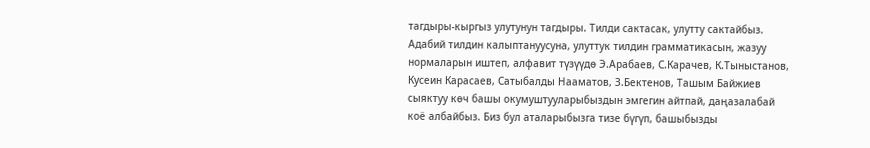тагдыры-кыргыз улутунун тагдыры. Тилди сактасак, улутту сактайбыз.
Адабий тилдин калыптануусуна, улуттук тилдин грамматикасын, жазуу нормаларын иштеп, алфавит түзүүдө Э.Арабаев, С.Карачев, К.Тыныстанов, Кусеин Карасаев, Сатыбалды Нааматов, З.Бектенов, Ташым Байжиев сыяктуу көч башы окумуштууларыбыздын эмгегин айтпай, даңазалабай коё албайбыз. Биз бул аталарыбызга тизе бүгүп, башыбызды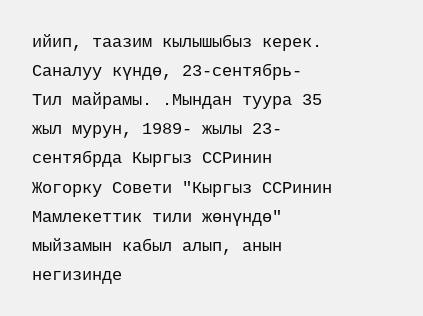ийип, таазим кылышыбыз керек.
Саналуу күндө, 23-сентябрь- Тил майрамы. .Мындан туура 35 жыл мурун, 1989- жылы 23-сентябрда Кыргыз ССРинин Жогорку Совети "Кыргыз ССРинин Мамлекеттик тили жөнүндө" мыйзамын кабыл алып, анын негизинде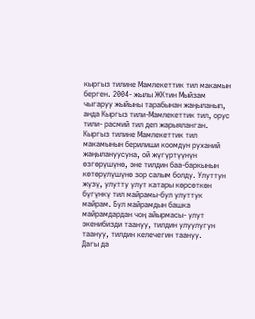кыргыз тилине Мамлекеттик тил макамын берген. 2004- жылы ЖКтин Мыйзам чыгаруу жыйыны тарабынан жаңыланып, анда Кыргыз тили-Мамлекеттик тил, орус тили- расмий тил деп жарыяланган.
Кыргыз тилине Мамлекеттик тил макамынын берилиши коомдун руханий жаңылануусуна, ой жүгүртүүнүн өзгөрүшүнө, эне тилдин баа-баркынын көтөрүлүшүнө зор салым болду. Улуттун жүзү, улутту улут катары көрсөткөн бүгүнкү тил майрамы-бул улуттук майрам. Бул майрамдын башка майрамдардан чоң айырмасы- улут экенибизди таануу, тилдин улуулугун таануу, тилдин келечегин таануу.
Дагы да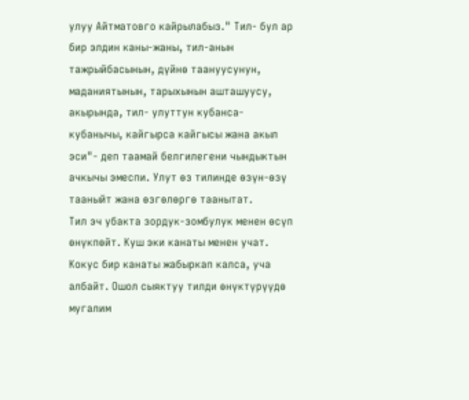улуу Айтматовго кайрылабыз." Тил- бул ар бир элдин каны-жаны, тил-анын тажрыйбасынын, дүйнө таануусунун, маданиятынын, тарыхынын ашташуусу, акырында, тил- улуттун кубанса-кубанычы, кайгырса кайгысы жана акыл эси"- деп таамай белгилегени чындыктын ачкычы эмеспи. Улут өз тилинде өзүн-өзү тааныйт жана өзгөлөргө таанытат.
Тил эч убакта зордук-зомбулук менен өсүп өнүкпөйт. Куш эки канаты менен учат. Кокус бир канаты жабыркап калса, уча албайт. Ошол сыяктуу тилди өнүктүрүүдө мугалим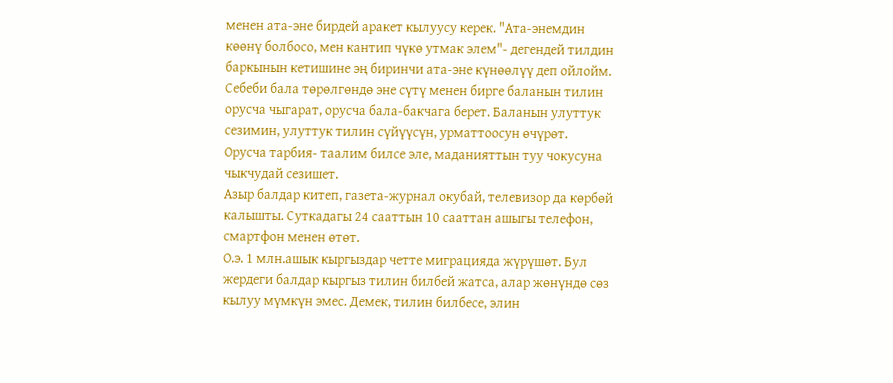менен ата-эне бирдей аракет кылуусу керек. "Ата-энемдин көөнү болбосо, мен кантип чүкө утмак элем"- дегендей тилдин баркынын кетишине эң биринчи ата-эне күнөөлүү деп ойлойм. Себеби бала төрөлгөндө эне сүтү менен бирге баланын тилин орусча чыгарат, орусча бала-бакчага берет. Баланын улуттук сезимин, улуттук тилин сүйүүсүн, урматтоосун өчүрөт.
Орусча тарбия- таалим билсе эле, маданияттын туу чокусуна чыкчудай сезишет.
Азыр балдар китеп, газета-журнал окубай, телевизор да көрбөй калышты. Суткадагы 24 сааттын 10 сааттан ашыгы телефон, смартфон менен өтөт.
О.э. 1 млн.ашык кыргыздар четте миграцияда жүрүшөт. Бул жердеги балдар кыргыз тилин билбей жатса, алар жөнүндө сөз кылуу мүмкүн эмес. Демек, тилин билбесе, элин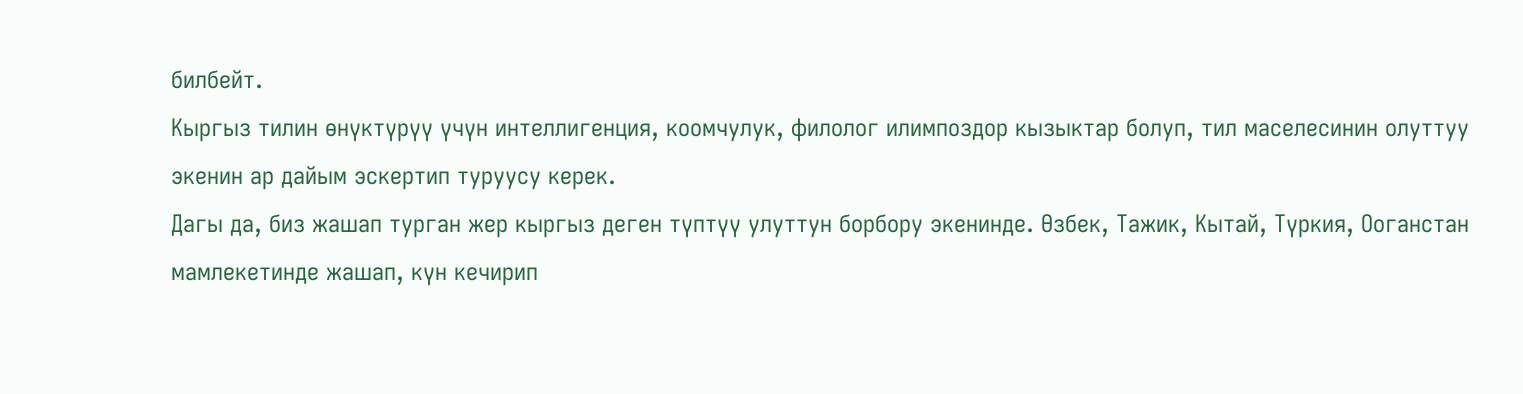билбейт.
Кыргыз тилин өнүктүрүү үчүн интеллигенция, коомчулук, филолог илимпоздор кызыктар болуп, тил маселесинин олуттуу экенин ар дайым эскертип туруусу керек.
Дагы да, биз жашап турган жер кыргыз деген түптүү улуттун борбору экенинде. Өзбек, Тажик, Кытай, Түркия, Ооганстан мамлекетинде жашап, күн кечирип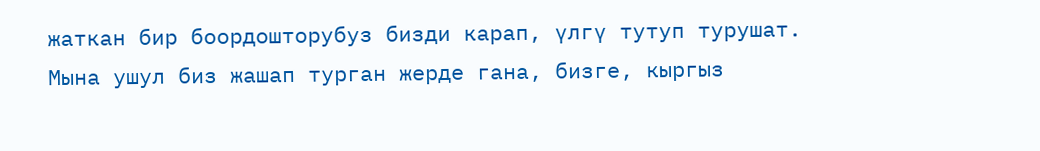жаткан бир боордошторубуз бизди карап, үлгү тутуп турушат. Мына ушул биз жашап турган жерде гана, бизге, кыргыз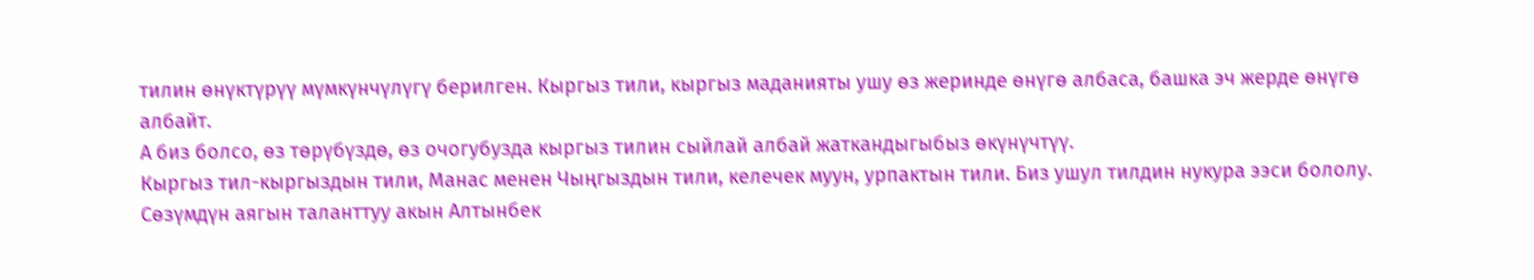тилин өнүктүрүү мүмкүнчүлүгү берилген. Кыргыз тили, кыргыз маданияты ушу өз жеринде өнүгө албаса, башка эч жерде өнүгө албайт.
А биз болсо, өз төрүбүздө, өз очогубузда кыргыз тилин сыйлай албай жаткандыгыбыз өкүнүчтүү.
Кыргыз тил-кыргыздын тили, Манас менен Чыңгыздын тили, келечек муун, урпактын тили. Биз ушул тилдин нукура ээси бололу.
Сөзүмдүн аягын таланттуу акын Алтынбек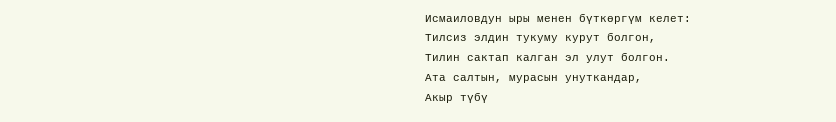Исмаиловдун ыры менен бүткөргүм келет:
Тилсиз элдин тукуму курут болгон,
Тилин сактап калган эл улут болгон.
Ата салтын, мурасын унуткандар,
Акыр түбү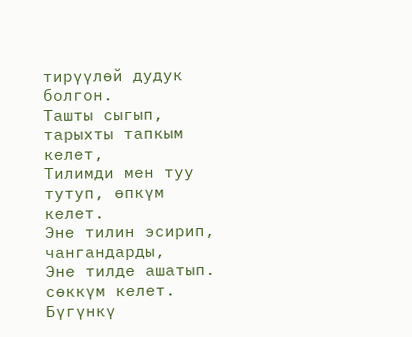тирүүлөй дудук болгон.
Ташты сыгып, тарыхты тапкым келет,
Тилимди мен туу тутуп, өпкүм келет.
Эне тилин эсирип, чангандарды,
Эне тилде ашатып. сөккүм келет.
Бүгүнкү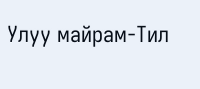Улуу майрам-Тил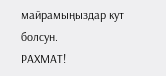майрамыңыздар кут болсун.
РАХМАТ!